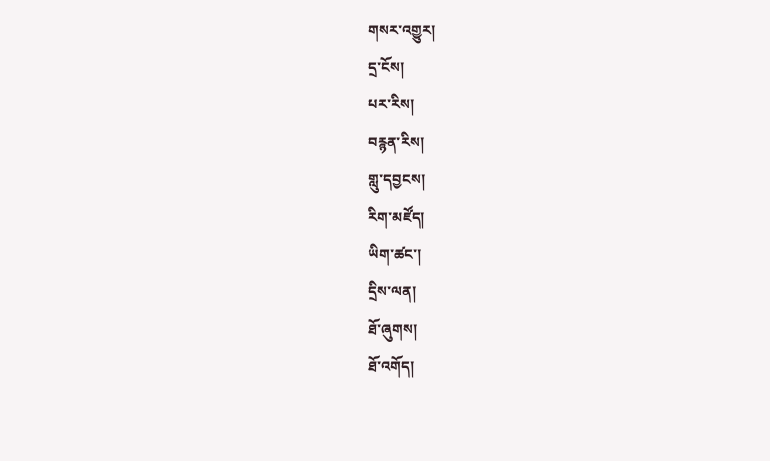གསར་འགྱུར།
དྲ་ངོས།
པར་རིས།
བརྙན་རིས།
གླུ་དབྱངས།
རིག་མཛོད།
ཡིག་ཚང་།
དྲིས་ལན།
ཐོ་ཞུགས།
ཐོ་འགོད།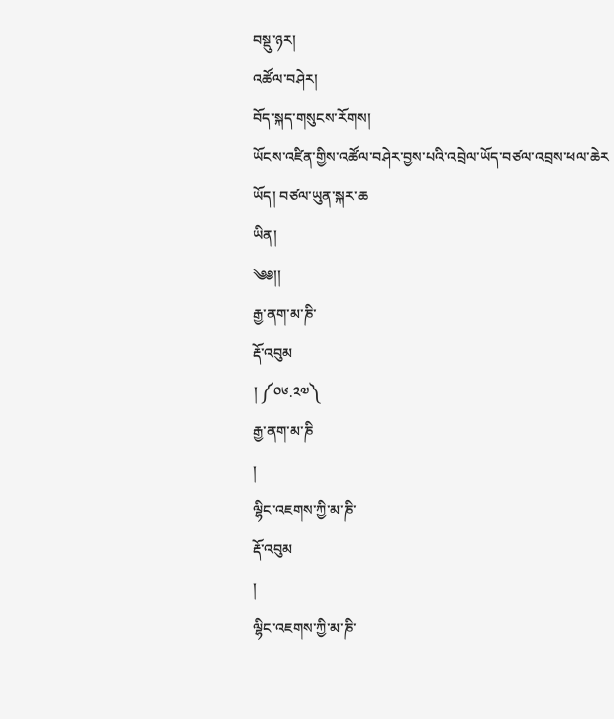བསྡུ་ཉར།
འཚོལ་བཤེར།
བོད་སྐད་གསུངས་རོགས།
ཡོངས་འཛིན་གྱིས་འཚོལ་བཤེར་བྱས་པའི་འབྲེལ་ཡོད་བཙལ་འབྲས་ཕལ་ཆེར
ཡོད། བཙལ་ཡུན་སྐར་ཆ
ཡིན།
༄༅།།
རྒྱ་ནག་མ་ཎི་
རྡོ་འབུམ
། ༼༠༦.༢༧༽
རྒྱ་ནག་མ་ཎི
།
ལྷིང་འཇགས་ཀྱི་མ་ཎི་
རྡོ་འབུམ
།
ལྷིང་འཇགས་ཀྱི་མ་ཎི་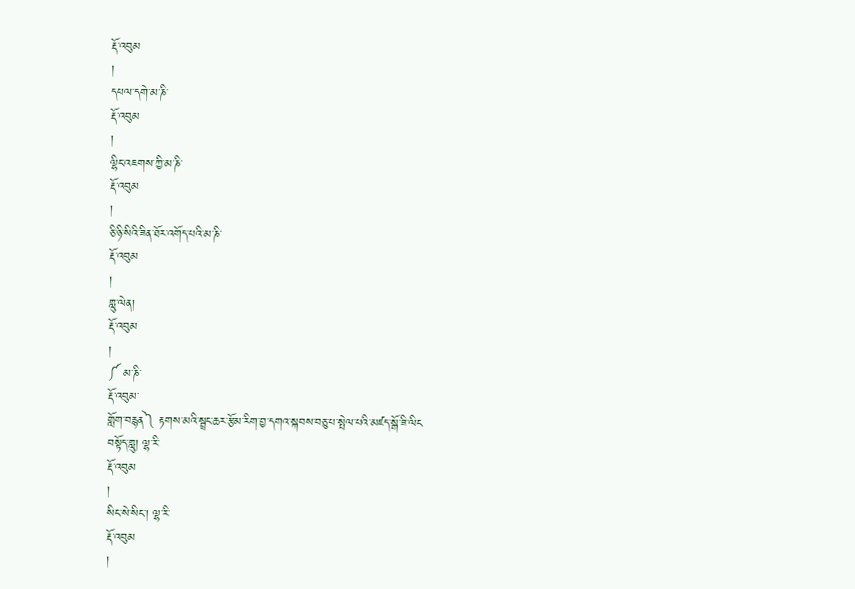རྡོ་འབུམ
།
དཔལ་དགེ་མ་ཎི་
རྡོ་འབུམ
།
ལྷིང་འཇགས་ཀྱི་མ་ཎི་
རྡོ་འབུམ
།
ཅི་ཉི་སིའི་ཟིན་ཐོར་འགོད་པའི་མ་ཎི་
རྡོ་འབུམ
།
གླུ་ལེན།
རྡོ་འབུམ
།
༼ མ་ཎི་
རྡོ་འབུམ་
གློག་བརྙན༽ རྟགས་མའི་སྦྲང་ཆར་རྩོམ་རིག་བྱ་དགའ་སྐབས་བཅུ་པ་སྤེལ་པའི་མཛད་སྒོ་ཟི་ལིང
བསྟོད་གླུ། ལྷ་རི་
རྡོ་འབུམ
།
སིང་སེ་སིང་། ལྷ་རི་
རྡོ་འབུམ
།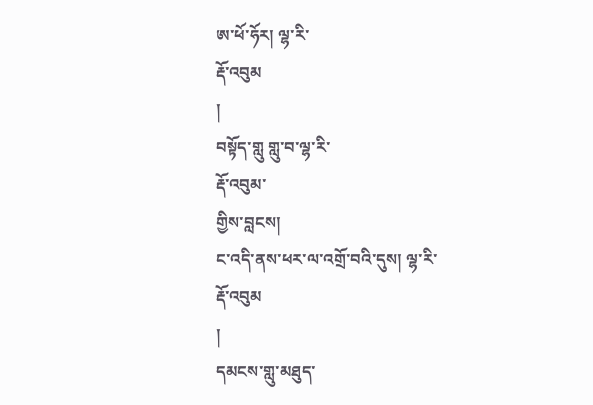ཨ་ཕོ་ཧོར། ལྷ་རི་
རྡོ་འབུམ
།
བསྟོད་གླུ གླུ་བ་ལྷ་རི་
རྡོ་འབུམ་
གྱིས་བླངས།
ང་འདི་ནས་ཕར་ལ་འགྲོ་བའི་དུས། ལྷ་རི་
རྡོ་འབུམ
།
དམངས་གླུ་མཐུད་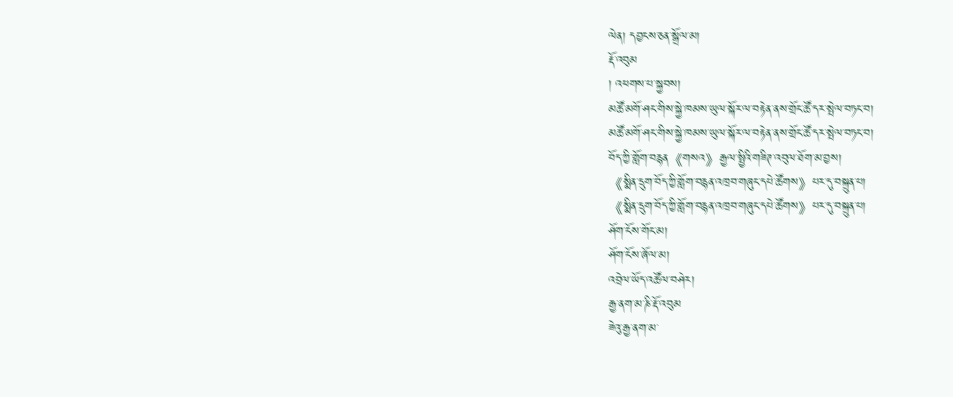ལེན། དབྱངས་ཅན་སྒྲོལ་མ།
རྡོ་འབུམ
། འཕགས་པ་སྐྱབས།
མཚོ་མགོ་ཤང་གིས་སྐྱེ་ཁམས་ཡུལ་སྐོར་ལ་བརྟེན་ནས་གྲོང་ཚོ་དར་སྤེལ་བཏང་བ།
མཚོ་མགོ་ཤང་གིས་སྐྱེ་ཁམས་ཡུལ་སྐོར་ལ་བརྟེན་ནས་གྲོང་ཚོ་དར་སྤེལ་བཏང་བ།
བོད་ཀྱི་གློག་བརྙན《གསའ》རྒྱལ་སྤྱིའི་གཟིཊ་འབུལ་ཐོག་མ་བྱས།
《སྨིན་དྲུག་བོད་ཀྱི་གློག་བརྙན་འཁྲབ་གཞུང་དཔེ་ཚོགས》པར་དུ་བསྐྲུན་པ།
《སྨིན་དྲུག་བོད་ཀྱི་གློག་བརྙན་འཁྲབ་གཞུང་དཔེ་ཚོགས》པར་དུ་བསྐྲུན་པ།
ཤོག་ངོས་གོང་མ།
ཤོག་ངོས་ཞོལ་མ།
འབྲེལ་ཡོད་འཚོལ་བཤེར།
རྒྱ་ནག་མ་ཎི་རྡོ་འབུམ
ཟེའུ་རྒྱ་ནག་མ་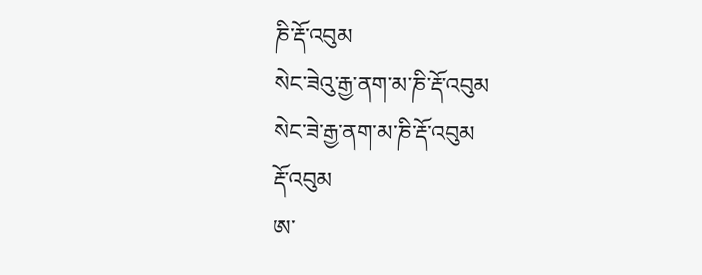ཎི་རྡོ་འབུམ
སེང་ཟེའུ་རྒྱ་ནག་མ་ཎི་རྡོ་འབུམ
སེང་ཟེ་རྒྱ་ནག་མ་ཎི་རྡོ་འབུམ
རྡོ་འབུམ
ཨ་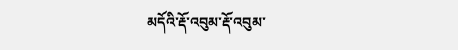མདོའི་རྡོ་འབུམ་རྡོ་འབུམ་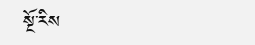སྔོ་རིས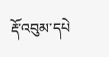རྡོ་འབུམ་དཔེ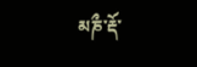མཎྀ་རྡོ་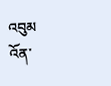འབུམ
འོན་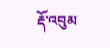རྡོ་འབུམ